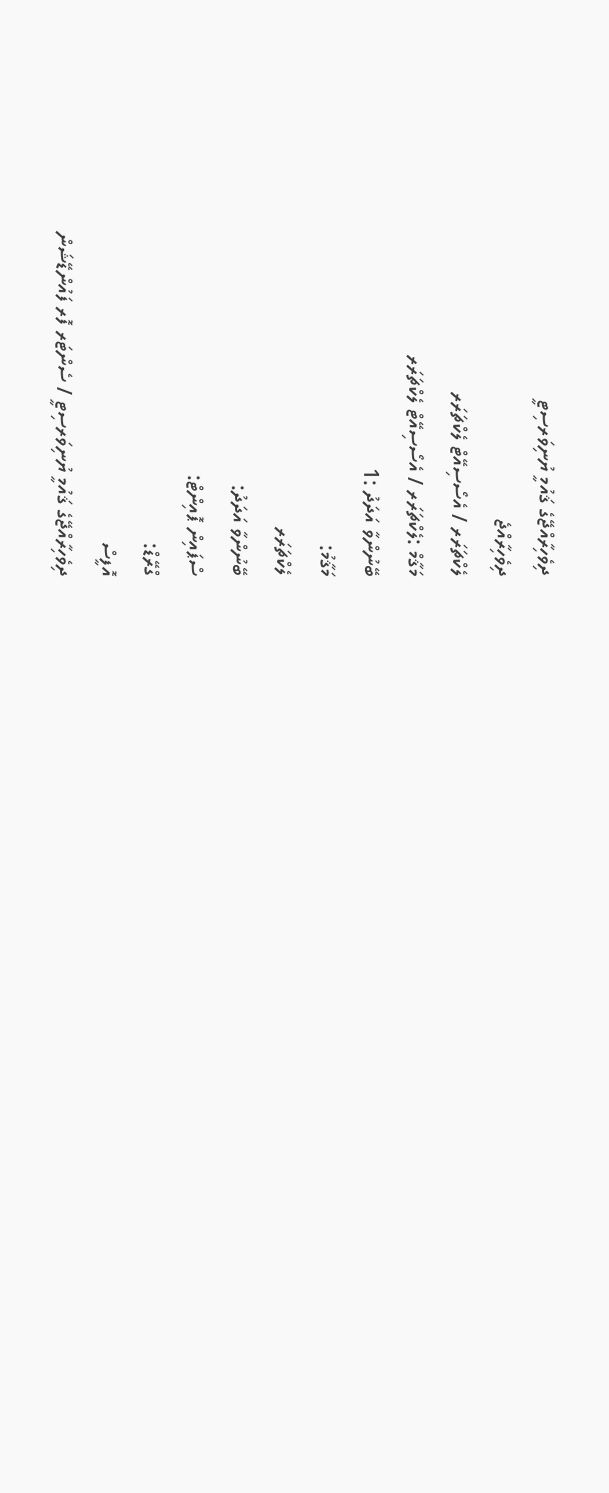ދިވެހިރާއްޖޭގެ ޤައުމީ ޔުނިވަރސިޓީ
ދިވެހިރާއްޖެ
ލެކްޗަރަރ / އެސޯސިއޭޓް ލެކްޗަރަރ
މަޤާމް :ލެކްޗަރަރ / އެސޯސިއޭޓް ލެކްޗަރަރ
ބޭނުންވާ އަދަދު :1
މަޤާމު:
ލެކްޗަރަރ
ބޭނުންވާ އަދަދު:
ސްޕައިން ޕޮއިންޓް:
ގްރޭޑް:
އޮފީސް
ދިވެހިރާއްޖޭގެ ޤައުމީ ޔުނިވަރސިޓީ / ސެންޓަރ ފޮރ ފައުންޑޭޝަން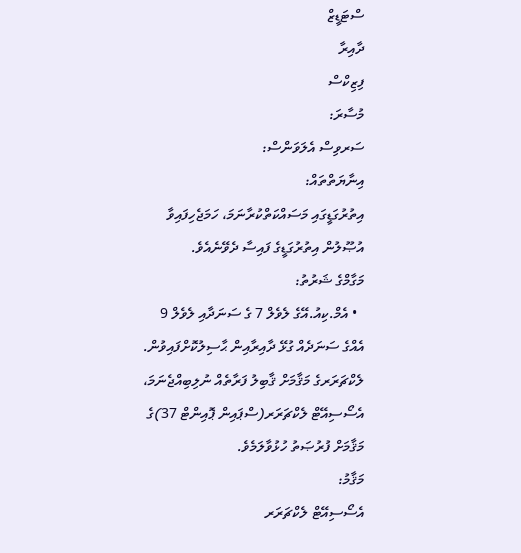ސްޓަޑީޒް
ދާއިރާ
ފިޒިކްސް
މުސާރަ:
ސަރވިސް އެލަވަންސް:
އިނާޔަތްތައް:
އިތުރުގަޑީގައި މަސައްކަތްކުރާނަމަ، ހަމަޖެހިފައިވާ އުޞޫލުން އިތުރުގަޑީގެ ފައިސާ ދެވޭނެއެވެ.
މަގާމްގެ ޝަރުތު:
  • އެމް.ކިއު.އޭގެ ލެވެލް 7 ގެ ސަނަދާއި ލެވެލް 9 އެއްގެ ސަނަދެއް ގުޅޭ ދާއިރާއިން ޙާސިލުކޮށްފައިވުން.
ލެކްޗަރަރގެ މަޤާމަށް ޤާބިލު ފަރާތެއް ނުލިބިއްޖެނަމަ، އެސޯސިއޭޓް ލެކްޗަރަރ(ސްޕައިން ޕޮއިންޓް 37)ގެ މަޤާމަށް ފުރުޞަތު ހުޅުވާލަމެވެ.
މަޤާމު:
އެސޯސިއޭޓް ލެކްޗަރަރ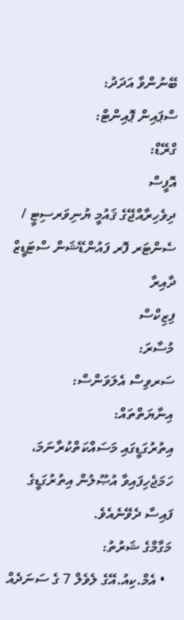ބޭނުންވާ އަދަދު:
ސްޕައިން ޕޮއިންޓް:
ގްރޭޑް:
އޮފީސް
ދިވެހިރާއްޖޭގެ ޤައުމީ ޔުނިވަރސިޓީ / ސެންޓަރ ފޮރ ފައުންޑޭޝަން ސްޓަޑީޒް
ދާއިރާ
ފިޒިކްސް
މުސާރަ:
ސަރވިސް އެލަވަންސް:
އިނާޔަތްތައް:
އިތުރުގަޑީގައި މަސައްކަތްކުރާނަމަ، ހަމަޖެހިފައިވާ އުޞޫލުން އިތުރުގަޑީގެ ފައިސާ ދެވޭނެއެވެ.
މަގާމްގެ ޝަރުތު:
  • އެމް.ކިއު.އޭގެ ލެވެލް 7 ގެ ސަނަދެއް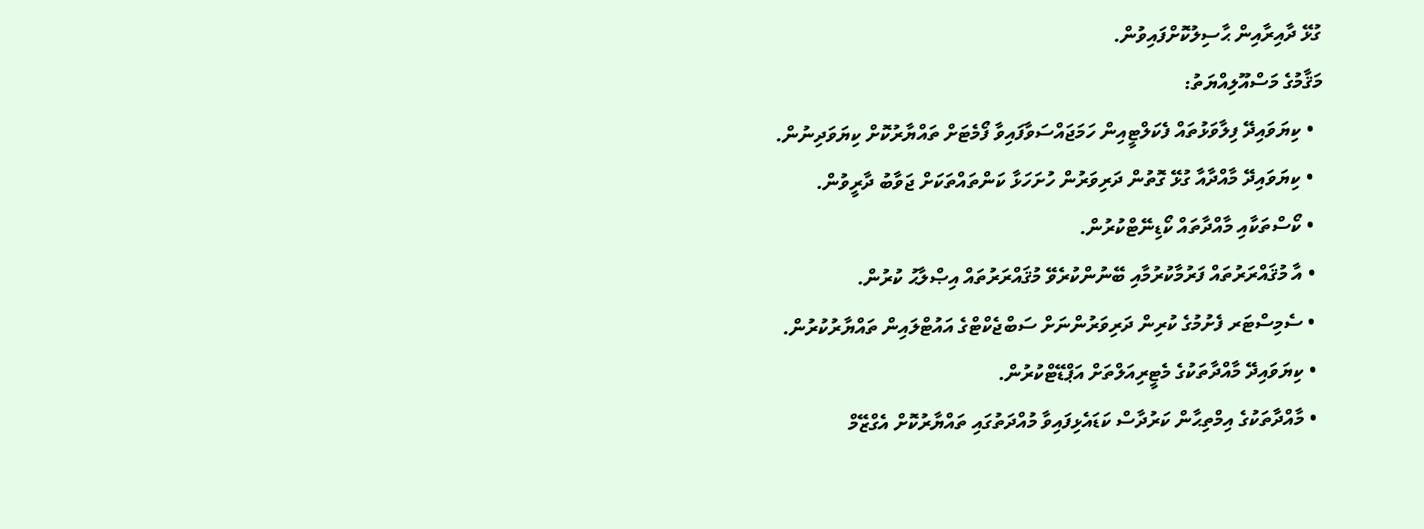ގުޅޭ ދާއިރާއިން ޙާސިލުކޮށްފައިވުން.
މަޤާމުގެ މަސްއޫލިއްޔަތު:
  • ކިޔަވައިދޭ ފިލާވަޅުތައް ފެކަލްޓީއިން ހަމަޖައްސަވާފައިވާ ފޯމެޓަށް ތައްޔާރުކޮށް ކިޔަވަދިނުން.
  • ކިޔަވައިދޭ މާއްދާއާ ގުޅޭ ގޮތުން ދަރިވަރުން ހުށަހަޅާ ކަންތައްތަކަށް ޖަވާބު ދާރީވުން.
  • ކޯސްތަކާއި މާއްދާތައް ކޯޑިނޭޓްކުރުން.
  • އާ މުޤައްރަރުތައް ފަރުމާކުރުމާއި ބޭނުންކުރެވޭ މުޤައްރަރުތައް އިޞްލާޙު ކުރުން.
  • ސެމިސްޓަރ ފެށުމުގެ ކުރިން ދަރިވަރުންނަށް ސަބްޖެކްޓްގެ އައުޓްލައިން ތައްޔާރުކުރުން.
  • ކިޔަވައިދޭ މާއްދާތަކުގެ މެޓީރިއަލްތަށް އަޕްޑޭޓްކުރުން.
  • މާއްދާތަކުގެ އިމްތިޙާން ކަރުދާސް ކަޑައެޅިފައިވާ މުއްދަތުގައި ތައްޔާރުކޮށް އެގްޒޭމް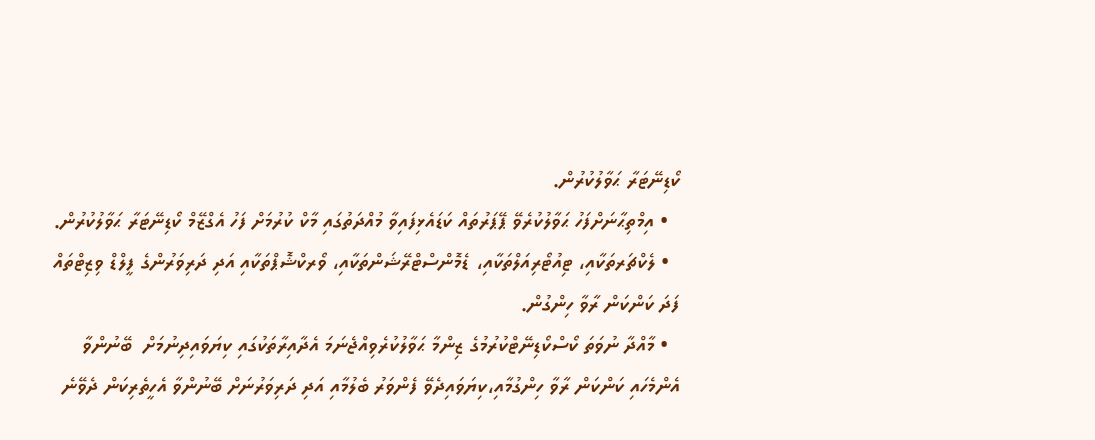ކޯޑިނޭޓަރާ ޙަވާލުކުރުން.
  • އިމްތިޙާނަށްފަހު ޙަވާލުކުރެވޭ ޕޭޕަރުތައް ކަޑައެޅިފައިވާ މުއްދަތުގައި މާކް ކުރުމަށް ފަހު އެގްޒޭމް ކޯޑިނޭޓަރާ ޙަވާލުކުރުން.
  • ލެކްޗަރތަކާއި، ޓިއުޓޯރިއަލްތަކާއި، ޑެމޮންސްޓްރޭޝަންތަކާއި، ވޯރކްޝޮޕްތަކާއި އަދި ދަރިވަރުންގެ ފީލްޑް ވިޒިޓްތައް ފަދަ ކަންކަން ރާވާ ހިންގުން.
  • މާއްދާ ނުވަތަ ކޯސްކޯޑިނޭޓްކުރުމުގެ ޒިންމާ ޙަވާލުކުރެވިއްޖެނަމަ އެދާއިރާތަކުގައި ކިޔަވައިދިނުމަށް  ބޭނުންވާ އެންމެހައި ކަންކަން ރާވާ ހިންގުމާއި،ކިޔަވައިދެވޭ ފެންވަރު ބެލުމާއި އަދި ދަރިވަރުނަށް ބޭނުންވާ އެހީތެރިކަން ދެވޭނެ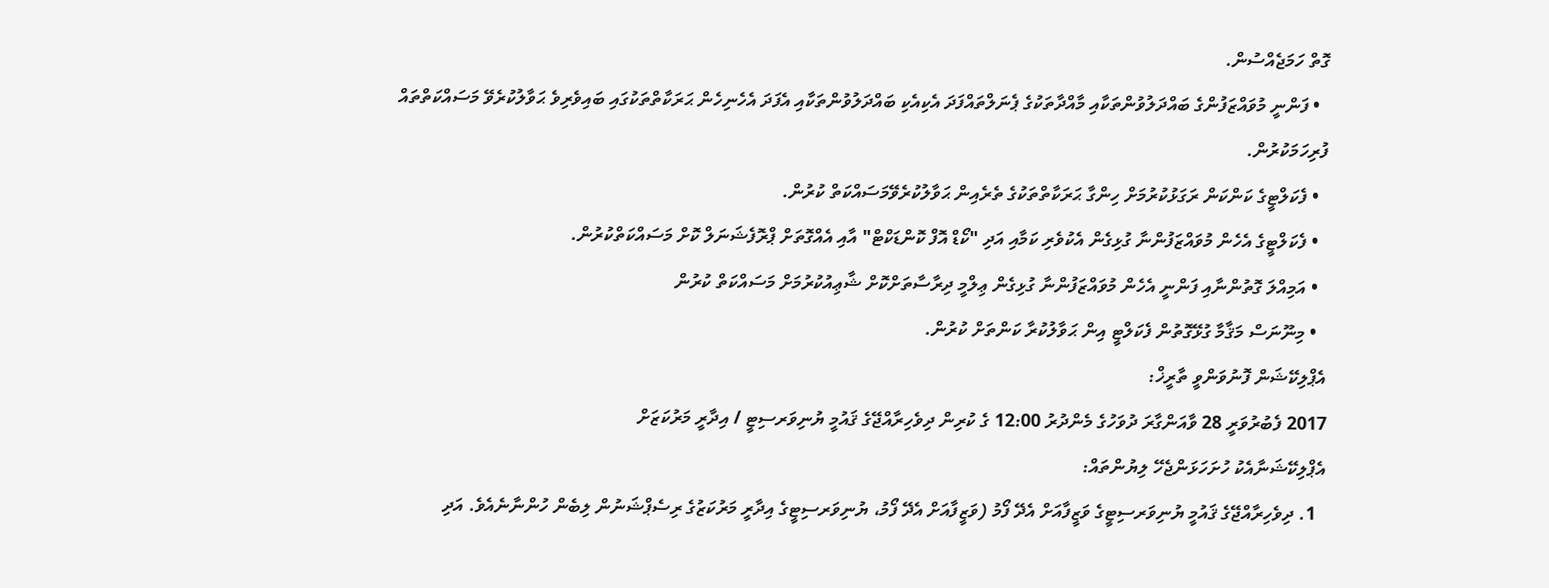ގޮތް ހަމަޖެއްސުން.
  • ފަންނީ މުވައްޒަފުންގެ ބައްދަލުވުންތަކާއި މާއްދާތަކުގެ ޕެނަލްތައްފަދަ އެކިއެކި ބައްދަލުވުންތަކާއި އެފަދަ އެހެނިހެން ޙަރަކާތްތަކުގައި ބައިވެރިވެ ޙަވާލުކުރެވޭ މަސައްކަތްތައް ފުރިހަމަކުރުން.
  • ފެކަލްޓީގެ ކަންކަން ރަގަޅުކުރުމަށް ހިންގާ ޙަރަކާތްތަކުގެ ތެރެއިން ޙަވާލުކުރެވޭމަސައްކަތް ކުރުން.
  • ފެކަލްޓީގެ އެހެން މުވައްޒަފުންނާ ގުޅިގެން އެކުވެރި ކަމާއި އަދި "ކޯޑް އޮފް ކޮންޑަކްޓް" އާއި އެއްގޮތަށް ޕްރޮފެޝަނަލް ކޮށް މަސައްކަތްކުރުން.
  • އަމިއްލަ ގޮތުންނާއި ފަންނީ އެހެން މުވައްޒަފުންނާ ގުޅިގެން ޢިލްމީ ދިރާސާތަށްކޮށް ޝާޢިއުކުރުމަށް މަސައްކަތް ކުރުން
  • މިނޫނަސް މަޤާމާ ގުޅޭގޮތުން ފެކަލްޓީ އިން ޙަވާލުކުރާ ކަންތަށް ކުރުން.
އެޕްލިކޭޝަން ފޮނުވަންވީ ތާރީޚް:
2017 ފެބުރުވަރީ 28 ވާއަންގާރަ ދުވަހުގެ މެންދުރު 12:00 ގެ ކުރިން ދިވެހިރާއްޖޭގެ ޤައުމީ ޔުނިވަރސިޓީ / އިދާރީ މަރުކަޒަށް
އެޕްލިކޭޝަނާއެކު ހުށަހަޅަންޖެހޭ ލިޔުންތައް:
  1. ދިވެހިރާއްޖޭގެ ޤައުމީ ޔުނިވަރސިޓީގެ ވަޒީފާއަށް އެދޭ ފޯމު (ވަޒީފާއަށް އެދޭ ފޯމު، ޔުނިވަރސިޓީގެ އިދާރީ މަރުކަޒުގެ ރިސެޕްޝަނުން ލިބެން ހުންނާނެއެވެ. އަދި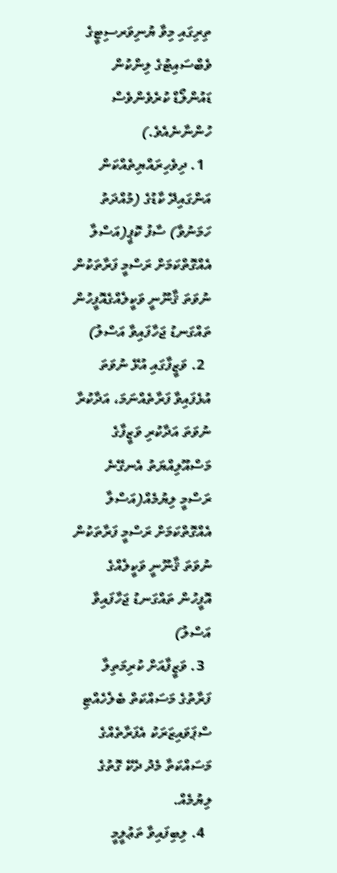ތިރިގައި މިވާ ޔުނިވަރސިޓީގެ ވެބްސައިޓުގެ ލިންކުން ޑައުންލޯޑް ކުރެވެންވެސް ހުންނާނެއެވެ.)
  1. ދިވެހިރައްޔިތެއްކަން އަންގައިދޭ ކާޑުގެ (މުއްދަތު ހަމަނުވާ) ސާފު ކޮޕީ(އަސްލާ އެއްގޮތްކަމަށް ރަސްމީ ފަރާތަކުން ނުވަތަ ޤާނޫނީ ވަކީލެއްގެއޮފީހުން ތައްގަނޑު ޖަހާފައިވާ އަސްލު)
  2. ވަޒީފާގައި އުޅޭ ނުވަތަ އުޅެފައިވާ ފަރާތެއްނަމަ، އަދާކުރާ ނުވަތަ އަދާކުރި ވަޒީފާގެ މަސްއޫލިއްޔަތު އެނގޭނެ ރަސްމީ ލިޔުމެއް(އަސްލާ އެއްގޮތްކަމަށް ރަސްމީ ފަރާތަކުން ނުވަތަ ޤާނޫނީ ވަކީލެއްގެ އޮފީހުން ތައްގަނޑު ޖަހާފައިވާ އަސްލު)
  3. ވަޒީފާއަށް ކުރިމަތިލާ ފަރާތުގެ މަސައްކަތް ބެލެހެއްޓި ސްޕަވައިޒަރަކު އެފަރާތެއްގެ މަސައްކަތާ މެދު ދެކޭ ގޮތުގެ ލިޔުމެއް.
  4. ލިބިފައިވާ ތަޢުލީމީ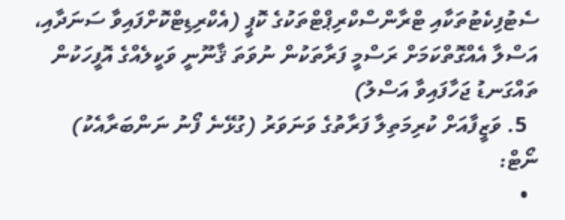ސެޓުފިކެޓުތަކާއި ޓްރާންސްކްރިޕްޓްތަކުގެ ކޮޕީ (އެކްރިޑިޓްކޮށްފައިވާ ސަނަދާއި، އަސްލާ އެއްގޮތްކަމަށް ރަސްމީ ފަރާތަކުން ނުވަތަ ޤާނޫނީ ވަކީލެއްގެ އޮފީހަކުން ތައްގަނޑު ޖަހާފައިވާ އަސްލު)
  5. ވަޒީފާއަށް ކުރިމަތިލާ ފަރާތުގެ ވަނަވަރު (ގުޅޭނެ ފޯނު ނަންބަރާއެކު)
ނޯޓް:
  •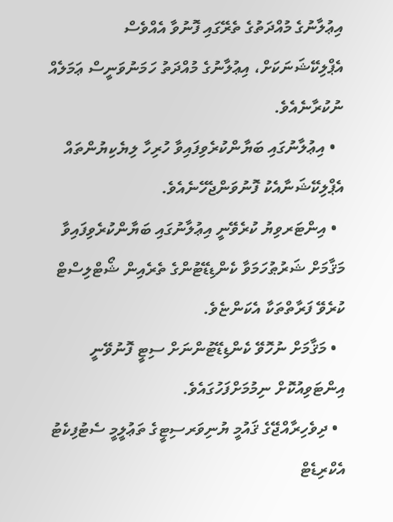އިޢުލާނުގެ މުއްދަތުގެ ތެރޭގައި ފޮނުވާ އެއްވެސް އެޕްލިކޭޝަނަކަށް، އިޢުލާނުގެ މުއްދަތު ހަމަނުވަނީސް ޢަމަލެއް ނުކުރާނެއެވެ.
  • އިޢުލާނުގައި ބަޔާންކުރެވިފައިވާ ހުރިހާ ލިޔެކިޔުންތައް އެޕްލިކޭޝަނާއެކު ފޮނުވަންޖެހޭނެއެވެ.
  • އިންޓަރވިޔު ކުރެވޭނީ އިޢުލާނުގައި ބަޔާންކުރެވިފައިވާ މަޤާމަށް ޝަރުޠުހަމަވާ ކެންޑިޑޭޓުންގެ ތެރެއިން ޝޯޓްލިސްޓް ކުރެވޭ ފަރާތްތަކާ އެކަންޏެވެ.
  • މަޤާމަށް ނުހޮވޭ ކެންޑިޑޭޓުންނަށް ސިޓީ ފޮނުވޭނީ އިންޓަވިއުކޮށް ނިމުމަށްފަހުގައެވެ.
  • ދިވެހިރާއްޖޭގެ ޤައުމީ ޔުނިވަރސިޓީގެ ތަޢުލީމީ ސެޓުފިކެޓު އެކްރިޑެޓް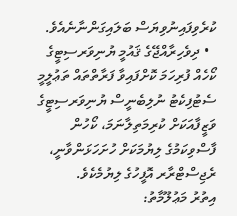ކުރެވިފައިނުވިޔަސް ބަލައިގަންނާނެއެވެ.
  • ދިވެހިރާއްޖޭގެ ޤައުމީ ޔުނިވަރސިޓީގެ ކޯހެއް ފުރިހަމަ ކޮށްފައިވާ ފަރާތްތައް ތަޢުލީމީ ސެޓުފިކެޓު ނުލިބެނީސް ޔުނިވަރސިޓީގެ ވަޒީފާއަކަށް ކުރިމަތިލާނަމަ، ކޯހުން ފާސްވިކަމުގެ ލިޔުމަކަށް ހުށަހަޅަންވާނީ، ރެޖިސްޓްރާރ އޮފީހުގެ ލިޔުމެކެވެ.
އިތުރު މަޢުލޫމާތު: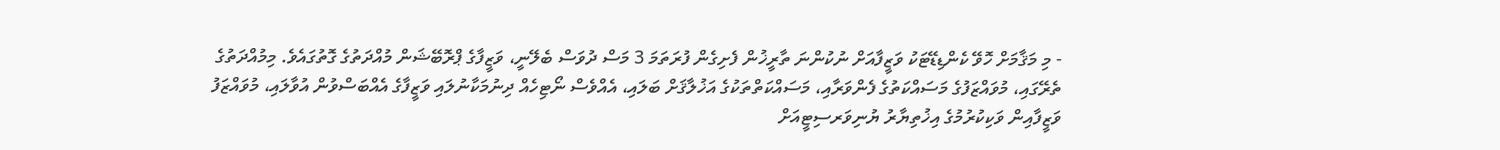- މި މަޤާމަށް ހޮވޭ ކެންޑިޑޭޓަކު ވަޒީފާއަށް ނުކުންނަ ތާރީޚުން ފެށިގެން ފުރަތަމަ 3 މަސް ދުވަސް ބެލޭނީ، ވަޒީފާގެ ޕްރޮބޭޝަން މުއްދަތުގެ ގޮތުގައެވެ. މިމުއްދަތުގެ ތެރޭގައި، މުވައްޒަފުގެ މަސައްކަތުގެ ފެންވަރާއި، މަސައްކަތްތަކުގެ އަޚުލާޤަށް ބަލައި، އެއްވެސް ނޯޓިހެއް ދިނުމަކާނުލައި ވަޒީފާގެ އެއްބަސްވުން އުވާލައި، މުވައްޒަފު ވަޒީފާއިން ވަކިކުރުމުގެ އިޚުތިޔާރު ޔުނިވަރސިޓީއަށް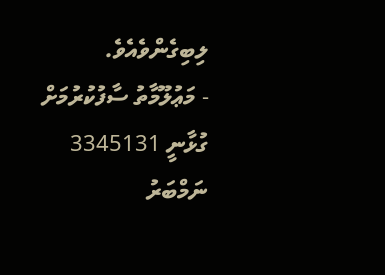ލިބިގެންވެއެވެ.
- މަޢުލޫމާތު ސާފުކުރުމަށް ގުޅާނީ 3345131 ނަމްބަރު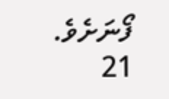ފޯނަށެވެ.
21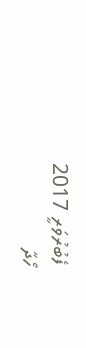ފެބުރުވަރީ 2017
ހޯދާ